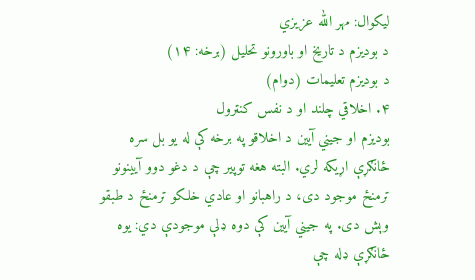لیکوال: مهر الله عزیزي
د بودیزم د تاریخ او باورونو تحلیل (برخه: ۱۴)
د بودیزم تعلیمات (دوام)
۴. اخلاقي چلند او د نفس کنټرول
بودیزم او جیني آیین د اخلاقو په برخه کې له یو بل سره ځانګړې اړیکه لري. البته هغه توپیر چې د دغو دوو آیینونو ترمنځ موجود دی، د راهبانو او عادي خلکو ترمنځ د طبقو وېش دی. په جیني آیین کې دوه ډلې موجودې دي: یوه ځانګړې ډله چې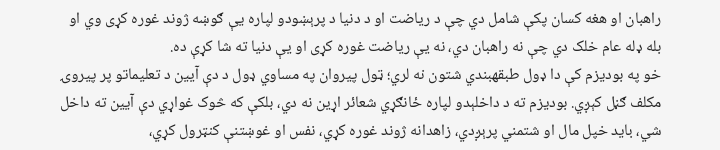راهبان او هغه کسان پکې شامل دي چې د ریاضت او د دنیا د پرېښودو لپاره یې ګوښه ژوند غوره کړی وي او بله ډله عام خلک دي چې نه راهبان دي، نه یې ریاضت غوره کړی او یې دنیا ته شا کړې ده.
خو په بودیزم کې دا ډول طبقهبندي شتون نه لري؛ ټول پیروان په مساوي ډول د دې آیین د تعلیماتو پر پیروۍ مکلف ګڼل کېږي. بودیزم ته د داخلېدو لپاره ځانګړي شعائر اړین نه دي، بلکې که څوک غواړي دې آیین ته داخل شي، باید خپل مال او شتمني پرېږدي، زاهدانه ژوند غوره کړي، نفس او غوښتنې کنټرول کړي،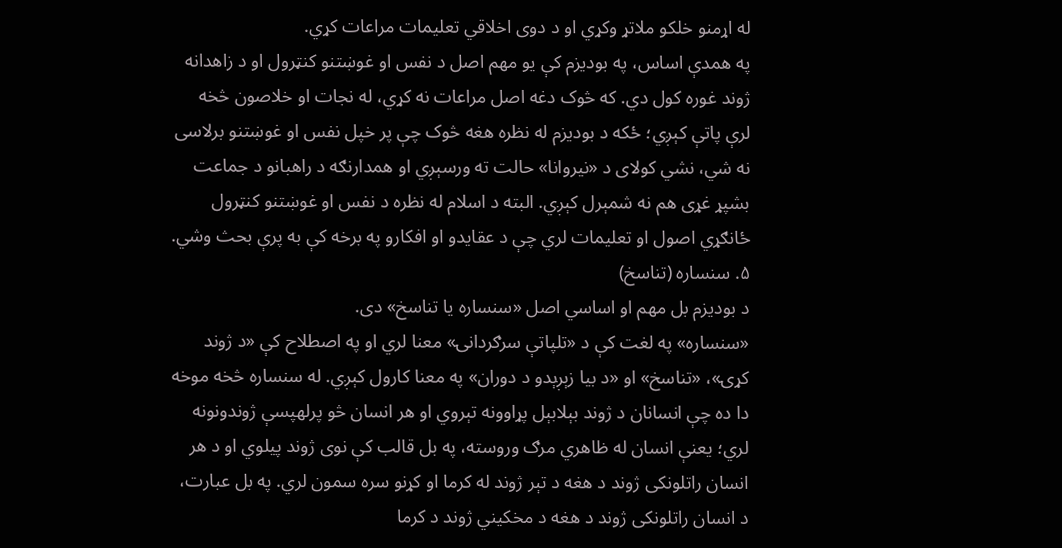له اړمنو خلکو ملاتړ وکړي او د دوی اخلاقي تعلیمات مراعات کړي.
په همدې اساس، په بودیزم کې یو مهم اصل د نفس او غوښتنو کنټرول او د زاهدانه ژوند غوره کول دي. که څوک دغه اصل مراعات نه کړي، له نجات او خلاصون څخه لرې پاتې کېږي؛ ځکه د بودیزم له نظره هغه څوک چې پر خپل نفس او غوښتنو برلاسی نه شي، نشي کولای د «نیروانا» حالت ته ورسېږي او همدارنګه د راهبانو د جماعت بشپړ غړی هم نه شمېرل کېږي. البته د اسلام له نظره د نفس او غوښتنو کنټرول ځانګړي اصول او تعلیمات لري چې د عقایدو او افکارو په برخه کې به پرې بحث وشي.
۵. سنساره (تناسخ)
د بودیزم بل مهم او اساسي اصل «سنساره یا تناسخ» دی.
«سنساره» په لغت کې د «تلپاتې سرګردانۍ» معنا لري او په اصطلاح کې «د ژوند کړۍ»، «تناسخ» او «د بیا زېږېدو د دوران» په معنا کارول کېږي. له سنساره څخه موخه دا ده چې انسانان د ژوند بېلابېل پړاوونه تېروي او هر انسان څو پرلهپسې ژوندونونه لري؛ یعنې انسان له ظاهري مرګ وروسته، په بل قالب کې نوی ژوند پیلوي او د هر انسان راتلونکی ژوند د هغه د تېر ژوند له کرما او کړنو سره سمون لري. په بل عبارت، د انسان راتلونکی ژوند د هغه د مخکیني ژوند د کرما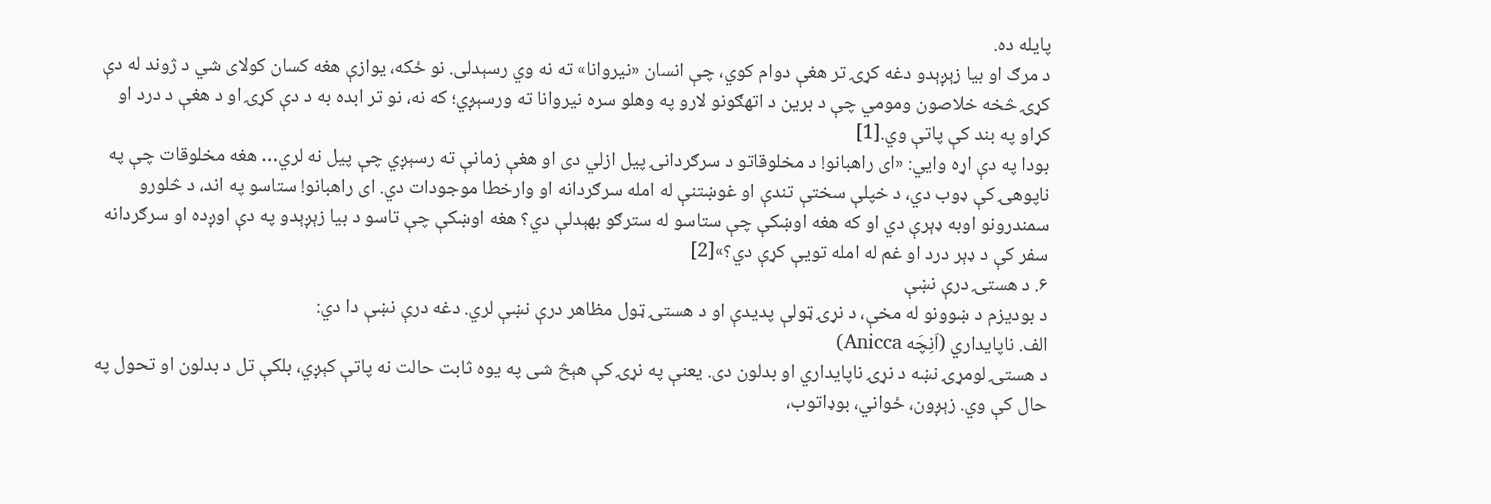پایله ده.
د مرګ او بیا زېږېدو دغه کړۍ تر هغې دوام کوي، چې انسان «نیروانا» ته نه وي رسېدلی. نو ځکه، یوازې هغه کسان کولای شي د ژوند له دې کړۍ څخه خلاصون ومومي چې د برین د اتهګونو لارو په وهلو سره نیروانا ته ورسېږي؛ که نه، نو تر ابده به د دې کړۍ او د هغې د درد او کړاو په بند کې پاتې وي.[1]
بودا په دې اړه وایي: «ای راهبانو! د مخلوقاتو د سرګردانۍ پیل ازلي دی او هغې زمانې ته رسېږي چې پیل نه لري… هغه مخلوقات چې په ناپوهۍ کې ډوب دي، د خپلې سختې تندې او غوښتنې له امله سرګردانه او وارخطا موجودات دي. ای راهبانو! ستاسو په اند، د څلورو سمندرونو اوبه ډېرې دي او که هغه اوښکې چې ستاسو له سترګو بهېدلې دي؟ هغه اوښکې چې تاسو د بیا زېږېدو په دې اوږده او سرګردانه سفر کې د ډېر درد او غم له امله تویې کړې دي؟»[2]
۶. د هستۍ درې نښې
د بودیزم د ښوونو له مخې، د نړۍ ټولې پدیدې او د هستۍ ټول مظاهر درې نښې لري. دغه درې نښې دا دي:
الف. ناپایداري (اَنِچَه Anicca)
د هستۍ لومړۍ نښه د نړۍ ناپایداري او بدلون دی. یعنې په نړۍ کې هېڅ شی په یوه ثابت حالت نه پاتې کېږي، بلکې تل د بدلون او تحول په حال کې وي. زېږون، ځواني، بوډاتوب،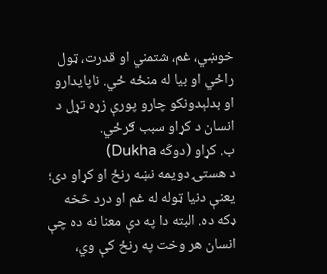خوښي، غم، شتمني او قدرت، ټول راځي او بیا له منځه ځي. ناپایدارو او بدلېدونکو چارو پورې زړه تړل د انسان د کړاو سبب ګرځي.
ب. کړاو (دوکَه Dukha)
د هستۍ دویمه نښه رنځ او کړاو دی؛ یعنې دنیا ټوله له غم او درد څخه ډکه ده. البته دا په دې معنا نه ده چې انسان هر وخت په رنځ کې وي،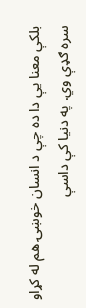بلکې معنا یې دا ده چې د انسان خوښۍ هم له کړاو سره ګډې وي. په دنیا کې داسې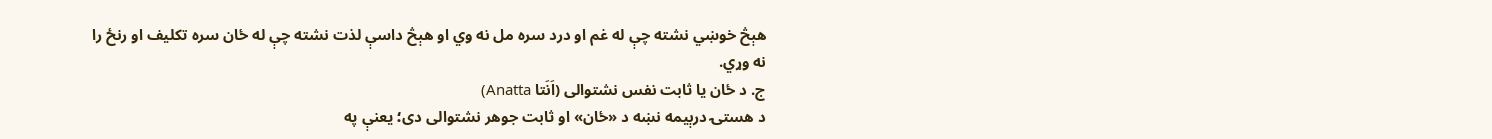هېڅ خوښي نشته چې له غم او درد سره مل نه وي او هېڅ داسې لذت نشته چې له ځان سره تکلیف او رنځ را نه وړي.
ج. د ځان یا ثابت نفس نشتوالی (اَنَتا Anatta)
د هستۍ درېیمه نښه د «ځان» او ثابت جوهر نشتوالی دی؛ یعنې په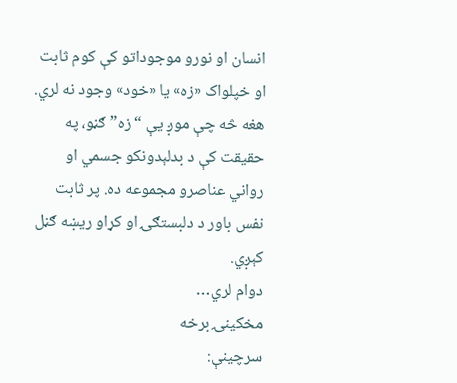انسان او نورو موجوداتو کې کوم ثابت او خپلواک «زه» یا «خود» وجود نه لري. هغه څه چې موږ یې “زه” ګڼو، په حقیقت کې د بدلېدونکو جسمي او رواني عناصرو مجموعه ده. پر ثابت نفس باور د دلبستګۍ او کړاو ریښه ګڼل کېږي.
دوام لري…
مخکینۍ برخه
سرچینې: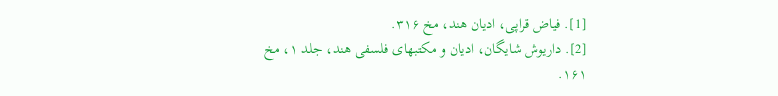[1]. فیاض قراپی، ادیان هند، مخ ۳۱۶.
[2]. داریوش شایگان، ادیان و مکتبهای فلسفی هند، جلد ۱، مخ ۱۶۱.